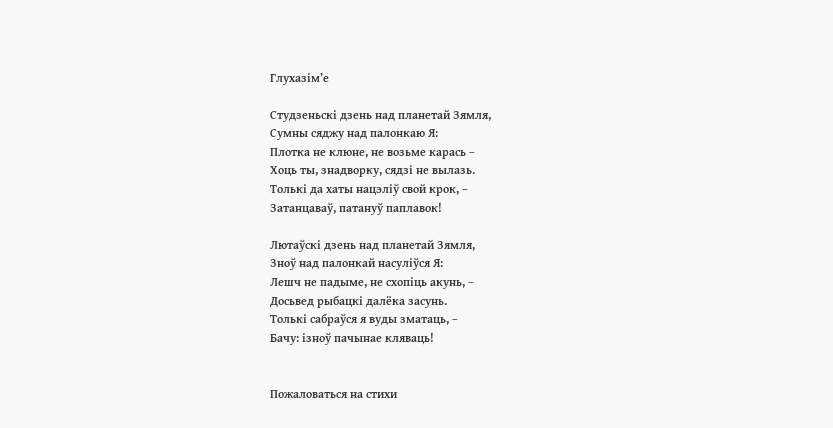Глухазім’е

Студзеньскі дзень над планетай Зямля,
Сумны сяджу над палонкаю Я:
Плотка не клюне, не возьме карась –
Хоць ты, знадворку, сядзі не вылазь.
Толькі да хаты нацэліў свой крок, –
Затанцаваў, патануў паплавок!

Лютаўскі дзень над планетай Зямля,
Зноў над палонкай насуліўся Я:
Лешч не падыме, не схопіць акунь, –
Досьвед рыбацкі далёка засунь.
Толькі сабраўся я вуды зматаць, –
Бачу: ізноў пачынае кляваць!


Пожаловаться на стихи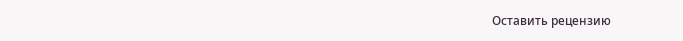Оставить рецензию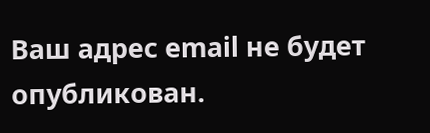Ваш адрес email не будет опубликован.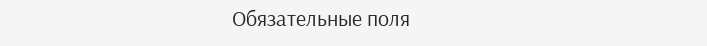Обязательные поля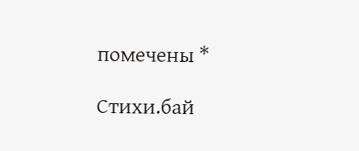помечены *

Стихи.бай